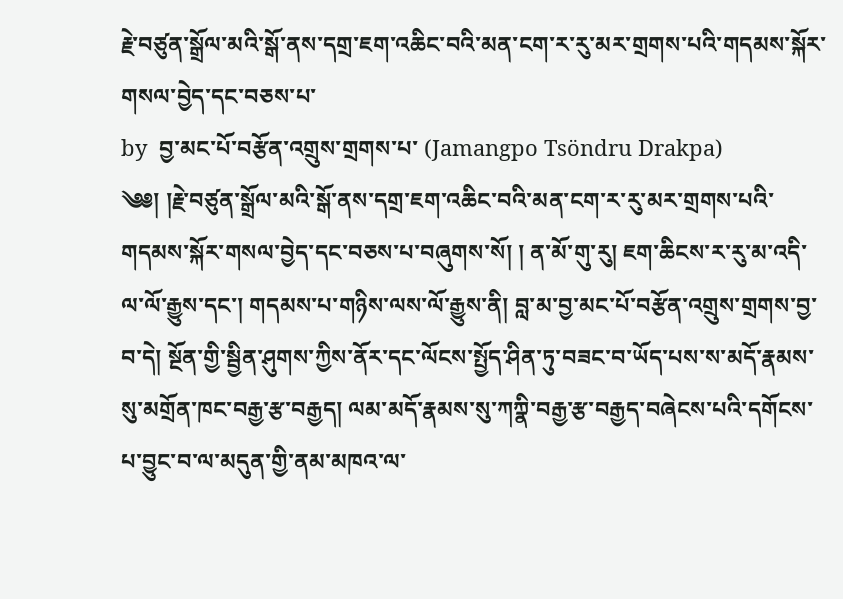རྗེ་བཙུན་སྒྲོལ་མའི་སྒོ་ནས་དགྲ་ཇག་འཆིང་བའི་མན་ངག་ར་རུ་མར་གྲགས་པའི་གདམས་སྐོར་གསལ་བྱེད་དང་བཅས་པ་
by  བྱ་མང་པོ་བརྩོན་འགྲུས་གྲགས་པ་ (Jamangpo Tsöndru Drakpa)
༄༅། །རྗེ་བཙུན་སྒྲོལ་མའི་སྒོ་ནས་དགྲ་ཇག་འཆིང་བའི་མན་ངག་ར་རུ་མར་གྲགས་པའི་གདམས་སྐོར་གསལ་བྱེད་དང་བཅས་པ་བཞུགས་སོ། ། ན་མོ་གུ་རུ། ཇག་ཆིངས་ར་རུ་མ་འདི་ལ་ལོ་རྒྱུས་དང་། གདམས་པ་གཉིས་ལས་ལོ་རྒྱུས་ནི། བླ་མ་བྱ་མང་པོ་བརྩོན་འགྲུས་གྲགས་བྱ་བ་དེ། སྔོན་གྱི་སྦྱིན་ཤུགས་ཀྱིས་ནོར་དང་ལོངས་སྤྱོད་ཤིན་ཏུ་བཟང་བ་ཡོད་པས་ས་མདོ་རྣམས་སུ་མགྲོན་ཁང་བརྒྱ་རྩ་བརྒྱད། ལམ་མདོ་རྣམས་སུ་ཀཀྣི་བརྒྱ་རྩ་བརྒྱད་བཞེངས་པའི་དགོངས་པ་བྱུང་བ་ལ་མདུན་གྱི་ནམ་མཁའ་ལ་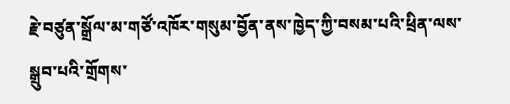རྗེ་བཙུན་སྒྲོལ་མ་གཙོ་འཁོར་གསུམ་བྱོན་ནས་ཁྱེད་ཀྱི་བསམ་པའི་ཕྲིན་ལས་སྒྲུབ་པའི་གྲོགས་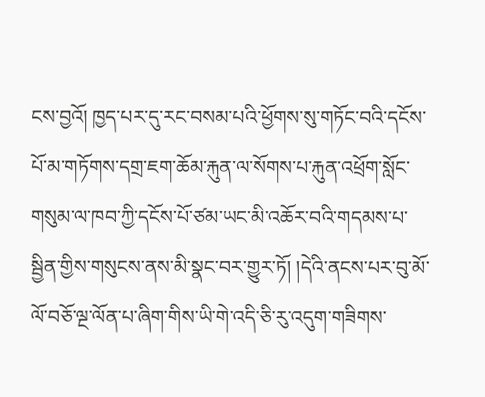ངས་བྱའོ། ཁྱད་པར་དུ་རང་བསམ་པའི་ཕྱོགས་སུ་གཏོང་བའི་དངོས་པོ་མ་གཏོགས་དགྲ་ཇག་ཆོམ་རྐུན་ལ་སོགས་པ་རྐུན་འཕྲོག་སློང་གསུམ་ལ་ཁབ་ཀྱི་དངོས་པོ་ཙམ་ཡང་མི་འཆོར་བའི་གདམས་པ་སྦྱིན་གྱིས་གསུངས་ནས་མི་སྣང་བར་གྱུར་ཏོ། །དེའི་ནངས་པར་བུ་མོ་ལོ་བཅོ་ལྔ་ལོན་པ་ཞིག་གིས་ཡི་གེ་འདི་ཅི་རུ་འདུག་གཟིགས་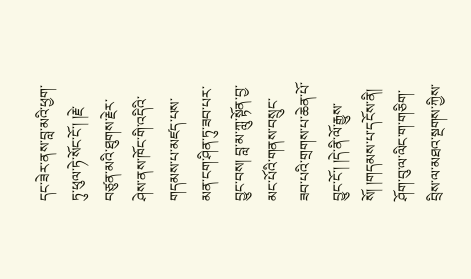དང་ཟེར་ནས་བླ་མའི་ཕྱག་ཏུ་ཕུལ་ཏེ་སོང་ངོ་། །རྗེ་བཙུན་མའི་ཐུགས་རྗེར་ཤེས་ནས་ཁོང་གི་འདིའི་གདམས་པ་མཛད་པས་མན་ངག་ཤིན་ཏུ་ཟབ་པར་བྱུང་བས། བླ་མ་ཀླུ་སྟོན་བྱ་མང་པོའི་གནས་བསྲུང་ཟབ་པའི་གྲགས་པ་ཆེན་པོ་བྱུང་ངོ་། །དེ་ནི་ལོ་རྒྱུས་སོ། །གདམས་པ་དངོས་ནི། ཤོག་བུ་ལ་ལིང་ག་གཅིག་བྲིས་ལ་མཐའ་སྔགས་ཀྱིས་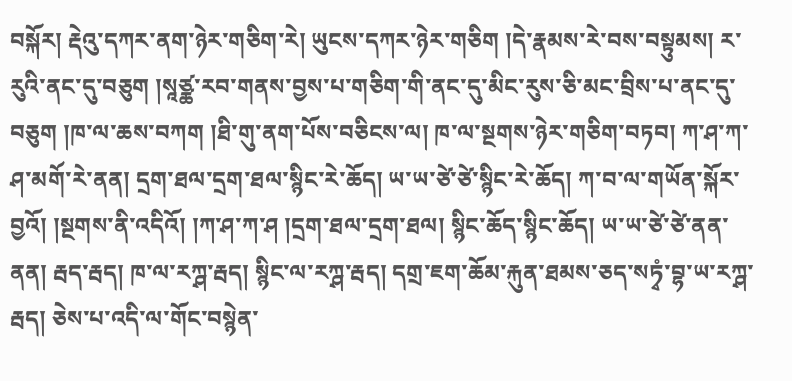བསྐོར། རྡེའུ་དཀར་ནག་ཉེར་གཅིག་རེ། ཡུངས་དཀར་ཉེར་གཅིག །དེ་རྣམས་རེ་བས་བསྟུམས། ར་རུའི་ནང་དུ་བཅུག །སཱཙྪ་རབ་གནས་བྱས་པ་གཅིག་གི་ནང་དུ་མིང་རུས་ཅི་མང་བྲིས་པ་ནང་དུ་བཅུག །ཁ་ལ་ཆས་བཀག །ཐི་གུ་ནག་པོས་བཅིངས་ལ། ཁ་ལ་སྔགས་ཉེར་གཅིག་བཏབ། ཀ་ཤ་ཀ་ཤ་མགོ་རེ་ནན། དྲག་ཐལ་དྲག་ཐལ་སྙིང་རེ་ཆོད། ཡ་ཡ་ཙེ་ཙེ་སྙིང་རེ་ཆོད། ཀ་བ་ལ་གཡོན་སྐོར་བྱའོ། །སྔགས་ནི་འདིའོ། །ཀ་ཤ་ཀ་ཤ །དྲག་ཐལ་དྲག་ཐལ། སྙིང་ཆོད་སྙིང་ཆོད། ཡ་ཡ་ཙེ་ཙེ་ནན་ནན། རྦད་རྦད། ཁ་ལ་རཀྴ་རྦད། སྙིང་ལ་རཀྴ་རྦད། དགྲ་ཇག་ཆོམ་རྐུན་ཐམས་ཅད་སཏྭཾ་བྷ་ཡ་རཀྴ་རྦད། ཅེས་པ་འདི་ལ་གོང་བསྙེན་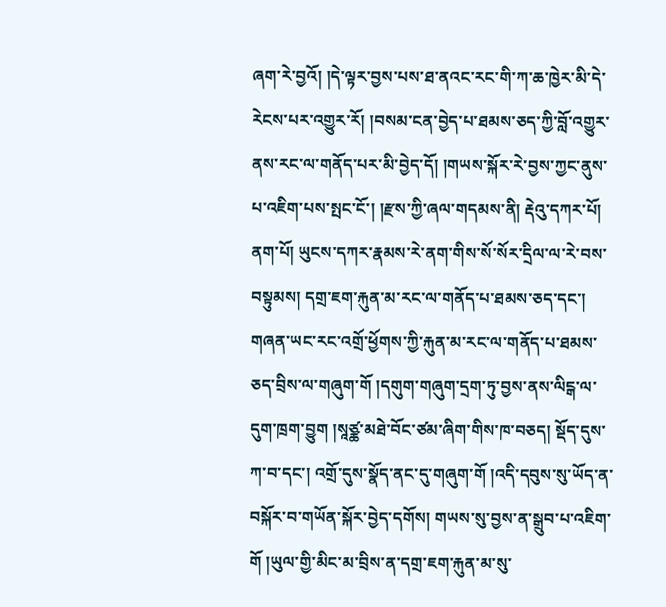ཞག་རེ་བྱའོ། །དེ་ལྟར་བྱས་པས་ཐ་ནའང་རང་གི་ཀ་ཆ་ཁྱེར་མི་དེ་རེངས་པར་འགྱུར་རོ། །བསམ་ངན་བྱེད་པ་ཐམས་ཅད་ཀྱི་བློ་འགྱུར་ནས་རང་ལ་གནོད་པར་མི་བྱེད་དོ། །གཡས་སྐོར་རེ་བྱས་ཀྱང་ནུས་པ་འཇིག་པས་སྤང་ངོ་། །རྫས་ཀྱི་ཞལ་གདམས་ནི། རྡེའུ་དཀར་པོ། ནག་པོ། ཡུངས་དཀར་རྣམས་རེ་ནག་གིས་སོ་སོར་དྲིལ་ལ་རེ་བས་བསྟུམས། དགྲ་ཇག་རྐུན་མ་རང་ལ་གནོད་པ་ཐམས་ཅད་དང་། གཞན་ཡང་རང་འགྲོ་ཕྱོགས་ཀྱི་རྐུན་མ་རང་ལ་གནོད་པ་ཐམས་ཅད་བྲིས་ལ་གཞུག་གོ །དགུག་གཞུག་དྲག་ཏུ་བྱས་ནས་ལིངྒ་ལ་དུག་ཁྲག་བྱུག །སཱཙྪ་མཐེ་བོང་ཙམ་ཞིག་གིས་ཁ་བཅད། སྡོད་དུས་ཀ་བ་དང་། འགྲོ་དུས་སྣོད་ནང་དུ་གཞུག་གོ །འདི་དབུས་སུ་ཡོད་ན་བསྐོར་བ་གཡོན་སྐོར་བྱེད་དགོས། གཡས་སུ་བྱས་ན་སྒྲུབ་པ་འཇིག་གོ །ཡུལ་གྱི་མིང་མ་བྲིས་ན་དགྲ་ཇག་རྐུན་མ་སུ་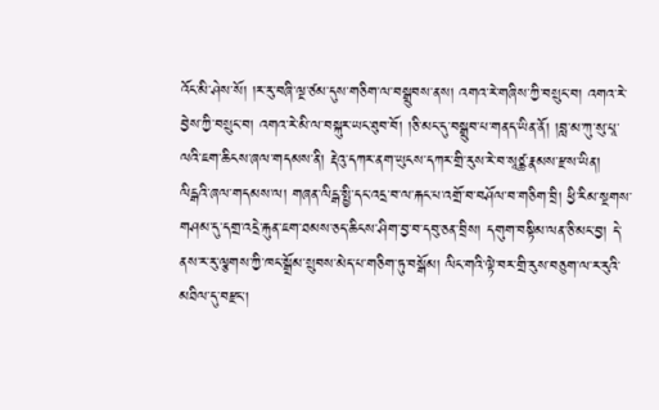འོང་མི་ཤེས་སོ། །ར་རུ་བཞི་ལྔ་ཙམ་དུས་གཅིག་ལ་བསྒྲུབས་ནས། འགའ་རེ་གཞིས་ཀྱི་བསྲུང་བ། འགའ་རེ་བྱེས་ཀྱི་བསྲུང་བ། འགའ་རེ་མི་ལ་བསྐུར་ཡང་ཐུབ་བོ། །ཅི་མང་དུ་བསྒྲུབ་པ་གནད་ཡིན་ནོ། །བླ་མ་ཀུ་སུ་པཱ་ལའི་ཇག་ཆིངས་ཞལ་གདམས་ནི། རྡེའུ་དཀར་ནག་ཡུངས་དཀར་གྲི་རུས་རེ་བ་སཱཙྪ་རྣམས་རྫས་ཡིན། ལིངྒའི་ཞལ་གདམས་ལ། གཞན་ལིངྒ་སྤྱི་དང་འདྲ་བ་ལ་རྐང་པ་འགྲོ་བ་བཤོལ་བ་གཅིག་བྲི། ཕྱི་རིམ་སྔགས་གཤམ་དུ་དགྲ་འདྲེ་རྐུན་ཇག་ཐམས་ཅད་ཆིངས་ཤིག་བྱ་བ་དབུ་ཅན་བྲིས། དགུག་བསྟིམ་ལན་ཅི་མང་བྱ། དེ་ནས་ར་རུ་ལྕགས་ཀྱི་ཁང་སྒྲོམ་སྲུབས་མེད་པ་གཅིག་ཏུ་བསྒོམ། ལིང་གའི་ལྟེ་བར་གྲི་རུས་བཅུག་ལ་ར་རུའི་མཐིལ་དུ་བརྫང་།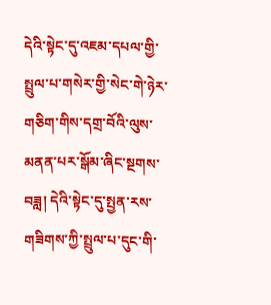དེའི་སྟེང་དུ་འཇམ་དཔལ་གྱི་སྤྲུལ་པ་གསེར་གྱི་སེང་གེ་ཉེར་གཅིག་གིས་དགྲ་བོའི་ལུས་མནན་པར་སྒོམ་ཞིང་སྔགས་བཟླ། དེའི་སྟེང་དུ་སྤྱན་རས་གཟིགས་ཀྱི་སྤྲུལ་པ་དུང་གི་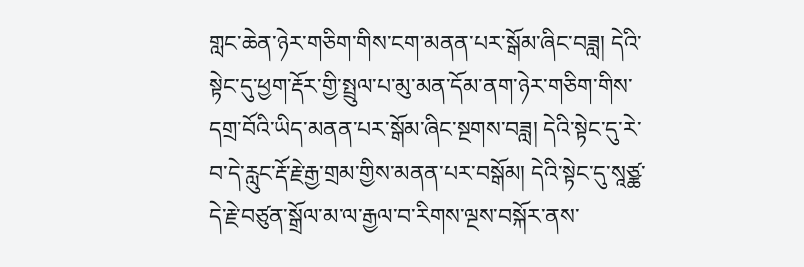གླང་ཆེན་ཉེར་གཅིག་གིས་ངག་མནན་པར་སྒོམ་ཞིང་བཟླ། དེའི་སྟེང་དུ་ཕྱག་རྡོར་གྱི་སྤྲུལ་པ་མུ་མན་དོམ་ནག་ཉེར་གཅིག་གིས་དགྲ་བོའི་ཡིད་མནན་པར་སྒོམ་ཞིང་སྔགས་བཟླ། དེའི་སྟེང་དུ་རེ་བ་དེ་རླུང་རྡོ་རྗེ་རྒྱ་གྲམ་གྱིས་མནན་པར་བསྒོམ། དེའི་སྟེང་དུ་སཱཙྪ་དེ་རྗེ་བཙུན་སྒྲོལ་མ་ལ་རྒྱལ་བ་རིགས་ལྔས་བསྐོར་ནས་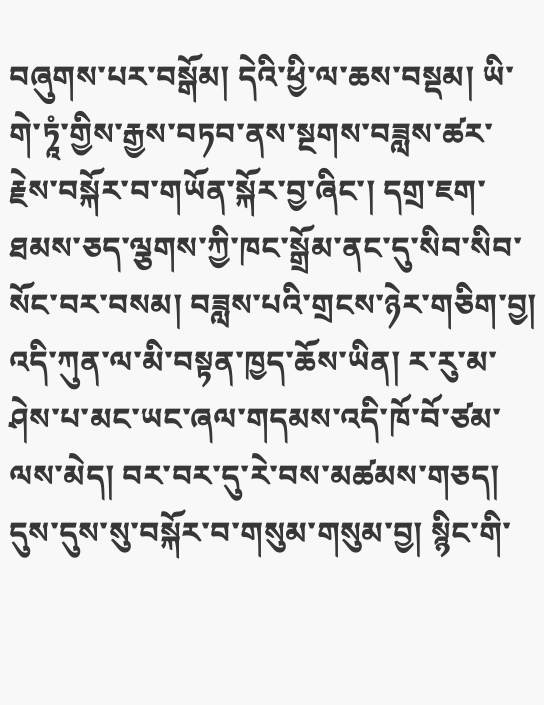བཞུགས་པར་བསྒོམ། དེའི་ཕྱི་ལ་ཆས་བསྡམ། ཡི་གེ་ཏཱཾ་གྱིས་རྒྱས་བཏབ་ནས་སྔགས་བཟླས་ཚར་རྗེས་བསྐོར་བ་གཡོན་སྐོར་བྱ་ཞིང་། དགྲ་ཇག་ཐམས་ཅད་ལྕགས་ཀྱི་ཁང་སྒྲོམ་ནང་དུ་སིབ་སིབ་སོང་བར་བསམ། བཟླས་པའི་གྲངས་ཉེར་གཅིག་བྱ། འདི་ཀུན་ལ་མི་བསྟན་ཁྱད་ཆོས་ཡིན། ར་རུ་མ་ཤེས་པ་མང་ཡང་ཞལ་གདམས་འདི་ཁོ་བོ་ཙམ་ལས་མེད། བར་བར་དུ་རེ་བས་མཚམས་གཅད། དུས་དུས་སུ་བསྐོར་བ་གསུམ་གསུམ་བྱ། སྙིང་གི་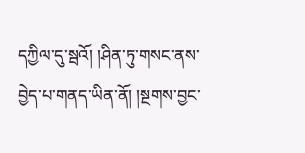དཀྱིལ་དུ་སྦའོ། །ཤིན་ཏུ་གསང་ནས་བྱེད་པ་གནད་ཡིན་ནོ། །སྔགས་བྱང་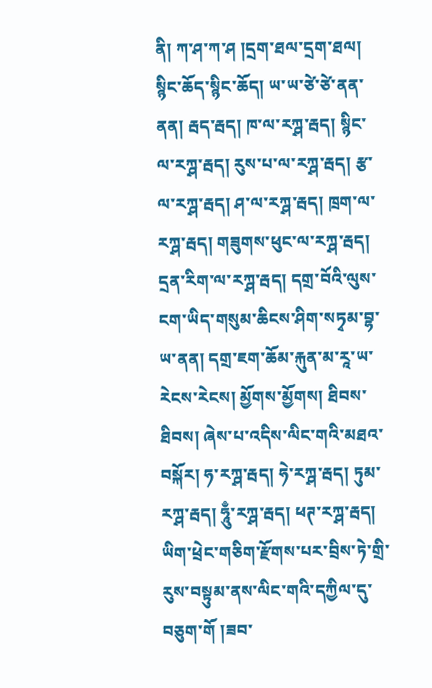ནི། ཀ་ཤ་ཀ་ཤ །དྲག་ཐལ་དྲག་ཐལ། སྙིང་ཆོད་སྙིང་ཆོད། ཡ་ཡ་ཙེ་ཙེ་ནན་ནན། རྦད་རྦད། ཁ་ལ་རཀྴ་རྦད། སྙིང་ལ་རཀྴ་རྦད། རུས་པ་ལ་རཀྴ་རྦད། རྩ་ལ་རཀྴ་རྦད། ཤ་ལ་རཀྴ་རྦད། ཁྲག་ལ་རཀྴ་རྦད། གཟུགས་ཕུང་ལ་རཀྴ་རྦད། དྲན་རིག་ལ་རཀྴ་རྦད། དགྲ་བོའི་ལུས་ངག་ཡིད་གསུམ་ཆིངས་ཤིག་སཏྭམ་བྷ་ཡ་ནན། དགྲ་ཇག་ཆོམ་རྐུན་མ་རཱ་ཡ་རེངས་རེངས། མྱོགས་མྱོགས། ཐིབས་ཐིབས། ཞེས་པ་འདིས་ལིང་གའི་མཐའ་བསྐོར། ཧ་རཀྴ་རྦད། ཧེ་རཀྴ་རྦད། ཏུམ་རཀྴ་རྦད། ཧཱུྃ་རཀྴ་རྦད། ཕཊ་རཀྴ་རྦད། ཡིག་ཕྲེང་གཅིག་རྫོགས་པར་བྲིས་ཏེ་གྲི་རུས་བསྟུམ་ནས་ལིང་གའི་དཀྱིལ་དུ་བཅུག་གོ །ཟབ་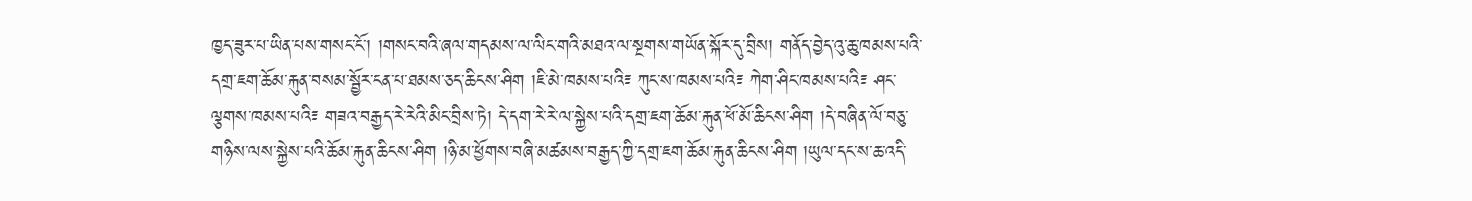ཁྱད་ཟུར་པ་ཡིན་པས་གསང་ངོ་། །གསང་བའི་ཞལ་གདམས་ལ་ལིང་གའི་མཐའ་ལ་སྔགས་གཡོན་སྐོར་དུ་བྲིས། གནོད་བྱེད་འུ་ཆུ་ཁམས་པའི་དགྲ་ཇག་ཆོམ་རྐུན་བསམ་སྦྱོར་ངན་པ་ཐམས་ཅད་ཆིངས་ཤིག །ཇི་མེ་ཁམས་པའི༴ ཀུང་ས་ཁམས་པའི༴ ཀེག་ཤིང་ཁམས་པའི༴ ཤང་ལྕགས་ཁམས་པའི༴ གཟའ་བརྒྱད་རེ་རེའི་མིང་བྲིས་ཏེ། དེ་དག་རེ་རེ་ལ་སྐྱེས་པའི་དགྲ་ཇག་ཆོམ་རྐུན་ཕོ་མོ་ཆིངས་ཤིག །དེ་བཞིན་ལོ་བཅུ་གཉིས་ལས་སྐྱེས་པའི་ཆོམ་རྐུན་ཆིངས་ཤིག །ཉི་མ་ཕྱོགས་བཞི་མཚམས་བརྒྱད་ཀྱི་དགྲ་ཇག་ཆོམ་རྐུན་ཆིངས་ཤིག །ཡུལ་དང་ས་ཆ་འདི་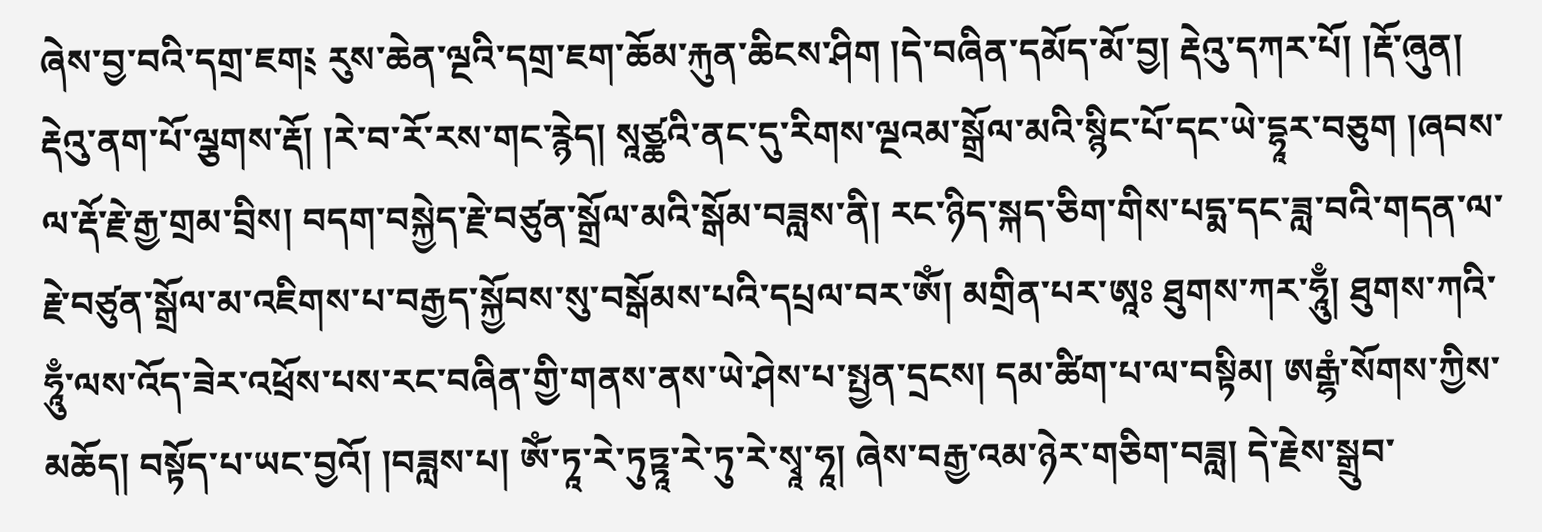ཞེས་བྱ་བའི་དགྲ་ཇག༴ རུས་ཆེན་ལྔའི་དགྲ་ཇག་ཆོམ་རྐུན་ཆིངས་ཤིག །དེ་བཞིན་དམོད་མོ་བྱ། རྡེའུ་དཀར་པོ། །རྡོ་ཞུན། རྡེའུ་ནག་པོ་ལྕགས་རྡོ། །རེ་བ་རོ་རས་གང་རྙེད། སཱཙྪའི་ནང་དུ་རིགས་ལྔའམ་སྒྲོལ་མའི་སྙིང་པོ་དང་ཡེ་དྷཱར་བཅུག །ཞབས་ལ་རྡོ་རྗེ་རྒྱ་གྲམ་བྲིས། བདག་བསྐྱེད་རྗེ་བཙུན་སྒྲོལ་མའི་སྒོམ་བཟླས་ནི། རང་ཉིད་སྐད་ཅིག་གིས་པདྨ་དང་ཟླ་བའི་གདན་ལ་རྗེ་བཙུན་སྒྲོལ་མ་འཇིགས་པ་བརྒྱད་སྐྱོབས་སུ་བསྒོམས་པའི་དཔྲལ་བར་ཨོཾ། མགྲིན་པར་ཨཱཿ ཐུགས་ཀར་ཧཱུྃ། ཐུགས་ཀའི་ཧཱུྃ་ལས་འོད་ཟེར་འཕྲོས་པས་རང་བཞིན་གྱི་གནས་ནས་ཡེ་ཤེས་པ་སྤྱན་དྲངས། དམ་ཚིག་པ་ལ་བསྟིམ། ཨརྒྷཾ་སོགས་ཀྱིས་མཆོད། བསྟོད་པ་ཡང་བྱའོ། །བཟླས་པ། ཨོཾ་ཏཱ་རེ་ཏུཏྟཱ་རེ་ཏུ་རེ་སྭཱ་ཧཱ། ཞེས་བརྒྱ་འམ་ཉེར་གཅིག་བཟླ། དེ་རྗེས་སྒྲུབ་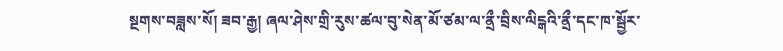སྔགས་བཟླས་སོ། ཟབ་རྒྱ། ཞལ་ཤེས་གྲི་རུས་ཚལ་བུ་སེན་མོ་ཙམ་ལ་ནྲྀ་བྲིས་ལིངྒའི་ནྲྀ་དང་ཁ་སྦྱོར་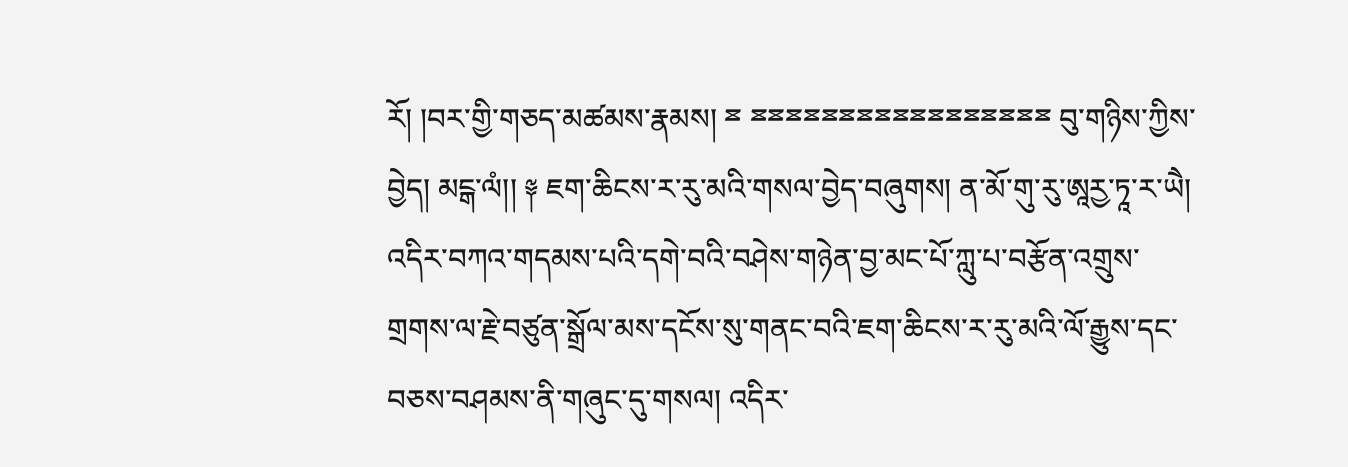རོ། །བར་གྱི་གཅད་མཚམས་རྣམས། ྈ ྈྈྈྈྈྈྈྈྈྈྈྈྈྈྈྈྈ བུ་གཉིས་ཀྱིས་བྱེད། མངྒ་ལཾ།། ༈ ཇག་ཆིངས་ར་རུ་མའི་གསལ་བྱེད་བཞུགས། ན་མོ་གུ་རུ་ཨཱརྱ་ཏཱ་ར་ཡཻ། འདིར་བཀའ་གདམས་པའི་དགེ་བའི་བཤེས་གཉེན་བྱ་མང་པོ་ཀླུ་པ་བརྩོན་འགྲུས་གྲགས་ལ་རྗེ་བཙུན་སྒྲོལ་མས་དངོས་སུ་གནང་བའི་ཇག་ཆིངས་ར་རུ་མའི་ལོ་རྒྱུས་དང་བཅས་བཤམས་ནི་གཞུང་དུ་གསལ། འདིར་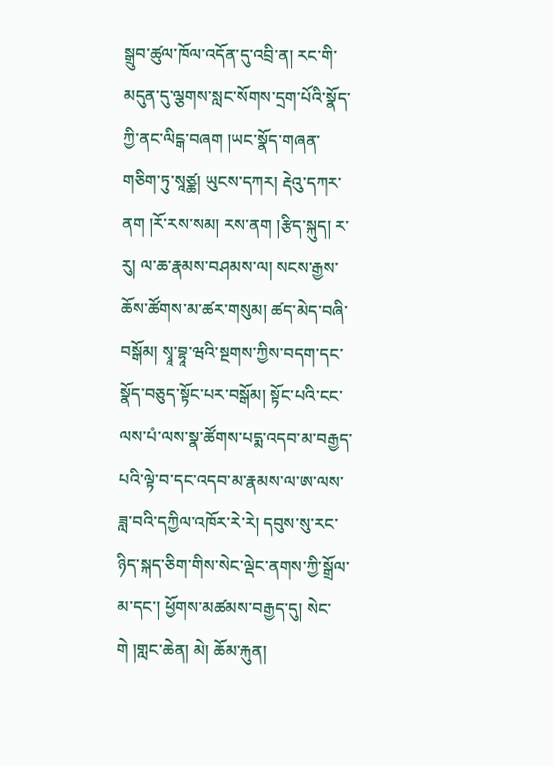སྒྲུབ་ཚུལ་ཁོལ་འདོན་དུ་འབྲི་ན། རང་གི་མདུན་དུ་ལྕགས་སླང་སོགས་དྲག་པོའི་སྣོད་ཀྱི་ནང་ལིངྒ་བཞག །ཡང་སྣོད་གཞན་གཅིག་ཏུ་སཱཙྪ། ཡུངས་དཀར། རྡེའུ་དཀར་ནག །རོ་རས་སམ། རས་ནག །རྩིད་སྐུད། ར་རུ། ལ་ཆ་རྣམས་བཤམས་ལ། སངས་རྒྱས་ཆོས་ཚོགས་མ་ཚར་གསུམ། ཚད་མེད་བཞི་བསྒོམ། སྭཱ་བྷཱ་ཝའི་སྔགས་ཀྱིས་བདག་དང་སྣོད་བཅུད་སྟོང་པར་བསྒོམ། སྟོང་པའི་ངང་ལས་པཾ་ལས་སྣ་ཚོགས་པདྨ་འདབ་མ་བརྒྱད་པའི་ལྟེ་བ་དང་འདབ་མ་རྣམས་ལ་ཨ་ལས་ཟླ་བའི་དཀྱིལ་འཁོར་རེ་རེ། དབུས་སུ་རང་ཉིད་སྐད་ཅིག་གིས་སེང་ལྡེང་ནགས་ཀྱི་སྒྲོལ་མ་དང་། ཕྱོགས་མཚམས་བརྒྱད་དུ། སེང་གེ །གླང་ཆེན། མེ། ཆོམ་རྐུན།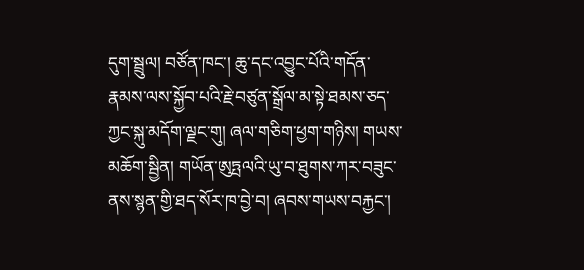དུག་སྦྲུལ། བཙོན་ཁང་། ཆུ་དང་འབྱུང་པོའི་གདོན་རྣམས་ལས་སྐྱོབ་པའི་རྗེ་བཙུན་སྒྲོལ་མ་སྟེ་ཐམས་ཅད་ཀྱང་སྐུ་མདོག་ལྗང་གུ། ཞལ་གཅིག་ཕྱག་གཉིས། གཡས་མཆོག་སྦྱིན། གཡོན་ཨུཏྤལའི་ཡུ་བ་ཐུགས་ཀར་བཟུང་ནས་སྙན་གྱི་ཐད་སོར་ཁ་བྱེ་བ། ཞབས་གཡས་བརྐྱང་།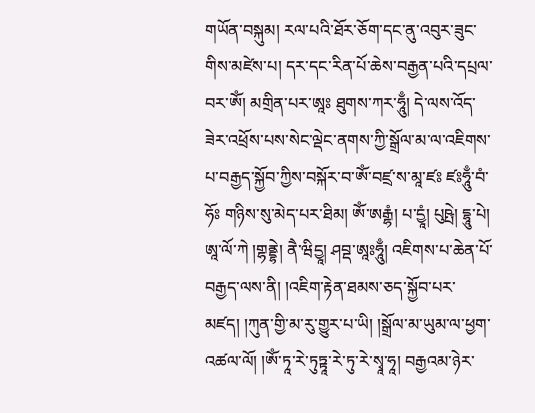གཡོན་བསྐུམ། རལ་པའི་ཐོར་ཅོག་དང་ནུ་འབུར་ཟུང་གིས་མཛེས་པ། དར་དང་རིན་པོ་ཆེས་བརྒྱན་པའི་དཔྲལ་བར་ཨོཾ། མགྲིན་པར་ཨཱཿ ཐུགས་ཀར་ཧཱུྃ། དེ་ལས་འོད་ཟེར་འཕྲོས་པས་སེང་ལྡེང་ནགས་ཀྱི་སྒྲོལ་མ་ལ་འཇིགས་པ་བརྒྱད་སྐྱོབ་ཀྱིས་བསྐོར་བ་ཨོཾ་བཛྲ་ས་མཱ་ཛཿ ཛཿཧཱུྃ་བཾ་ཧོཿ གཉིས་སུ་མེད་པར་ཐིམ། ཨོཾ་ཨརྒྷཾ། པ་དྱཱཾ། པུཥྤེ། དྷཱུ་པེ། ཨཱ་ལོ་ཀེ །གྷནྡྷེ། ནཻ་ཝིདྱཱ། ཤབྡ་ཨཱཿཧཱུྃ། འཇིགས་པ་ཆེན་པོ་བརྒྱད་ལས་ནི། །འཇིག་རྟེན་ཐམས་ཅད་སྐྱོབ་པར་མཛད། །ཀུན་གྱི་མ་རུ་གྱུར་པ་ཡི། །སྒྲོལ་མ་ཡུམ་ལ་ཕྱག་འཚལ་ལོ། །ཨོཾ་ཏཱ་རེ་ཏུཏྟཱ་རེ་ཏུ་རེ་སྭཱ་ཧཱ། བརྒྱའམ་ཉེར་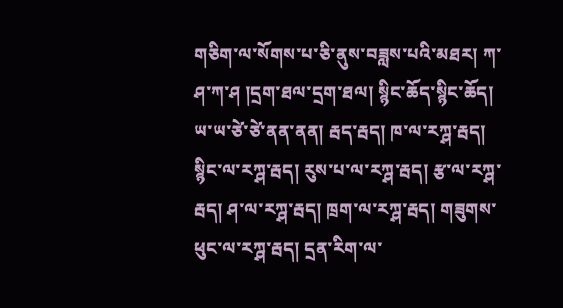གཅིག་ལ་སོགས་པ་ཅི་ནུས་བཟླས་པའི་མཐར། ཀ་ཤ་ཀ་ཤ །དྲག་ཐལ་དྲག་ཐལ། སྙིང་ཆོད་སྙིང་ཆོད། ཡ་ཡ་ཙེ་ཙེ་ནན་ནན། རྦད་རྦད། ཁ་ལ་རཀྴ་རྦད། སྙིང་ལ་རཀྴ་རྦད། རུས་པ་ལ་རཀྴ་རྦད། རྩ་ལ་རཀྴ་རྦད། ཤ་ལ་རཀྴ་རྦད། ཁྲག་ལ་རཀྴ་རྦད། གཟུགས་ཕུང་ལ་རཀྴ་རྦད། དྲན་རིག་ལ་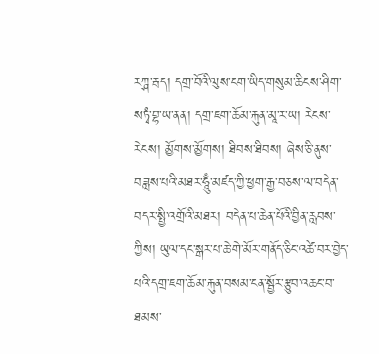རཀྴ་རྦད། དགྲ་བོའི་ལུས་ངག་ཡིད་གསུམ་ཆིངས་ཤིག་སཏྭཾ་བྷ་ཡ་ནན། དགྲ་ཇག་ཆོམ་རྐུན་མཱ་ར་ཡ། རེངས་རེངས། མྱོགས་མྱོགས། ཐིབས་ཐིབས། ཞེས་ཅི་ནུས་བཟླས་པའི་མཐར་ཧཱུྃ་མཛད་ཀྱི་ཕྱག་རྒྱ་བཅས་ལ་བདེན་བདར་སྤྱི་འགྲོའི་མཐར། བདེན་པ་ཆེན་པོའི་བྱིན་རླབས་ཀྱིས། ཡུལ་དང་སྒར་པ་ཆེ་གེ་མོར་གནོད་ཅིང་འཚེ་བར་བྱེད་པའི་དགྲ་ཇག་ཆོམ་རྐུན་བསམ་ངན་སྦྱོར་རྩུབ་འཆང་བ་ཐམས་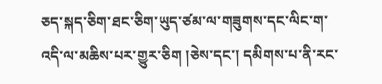ཅད་སྐད་ཅིག་ཐང་ཅིག་ཡུད་ཙམ་ལ་གཟུགས་དང་ལིང་ག་འདི་ལ་མཆིས་པར་གྱུར་ཅིག །ཅེས་དང་། དམིགས་པ་ནི་རང་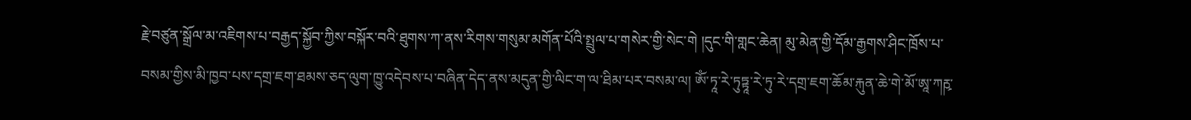རྗེ་བཙུན་སྒྲོལ་མ་འཇིགས་པ་བརྒྱད་སྐྱོབ་ཀྱིས་བསྐོར་བའི་ཐུགས་ཀ་ནས་རིགས་གསུམ་མགོན་པོའི་སྤྲུལ་པ་གསེར་གྱི་སེང་གེ །དུང་གི་གླང་ཆེན། མུ་མེན་གྱི་དོམ་རྒྱགས་ཤིང་ཁྲོས་པ་བསམ་གྱིས་མི་ཁྱབ་པས་དགྲ་ཇག་ཐམས་ཅད་ལུག་ཁྱུ་འདེབས་པ་བཞིན་དེད་ནས་མདུན་གྱི་ལིང་ག་ལ་ཐིམ་པར་བསམ་ལ། ཨོཾ་ཏཱ་རེ་ཏུཏྟཱ་རེ་ཏུ་རེ་དགྲ་ཇག་ཆོམ་རྐུན་ཆེ་གེ་མོ་ཨཱ་ཀརྵ་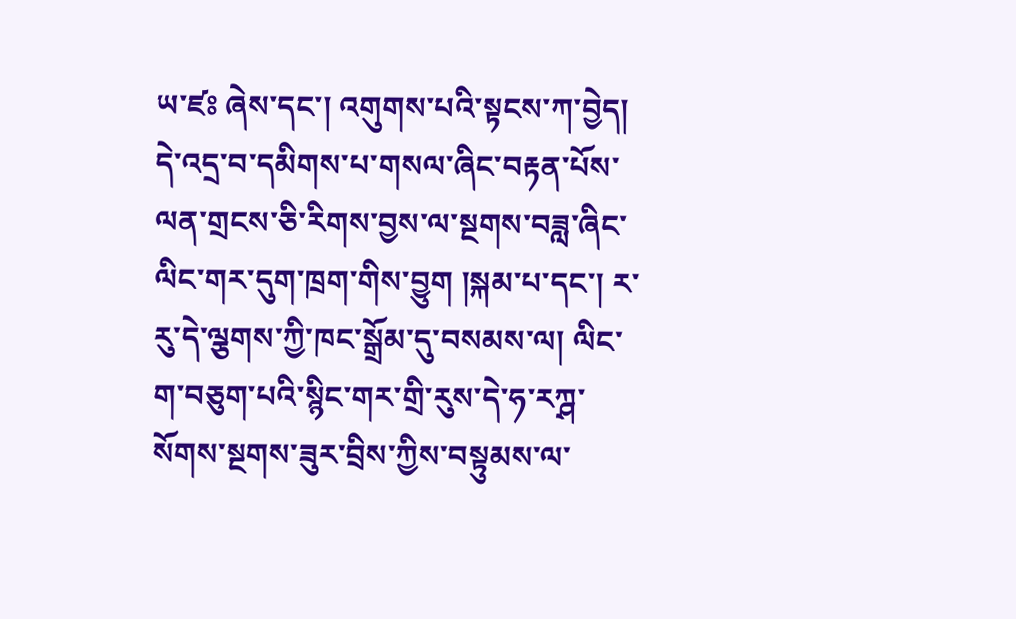ཡ་ཛཿ ཞེས་དང་། འགུགས་པའི་སྟངས་ཀ་བྱེད། དེ་འདྲ་བ་དམིགས་པ་གསལ་ཞིང་བརྟན་པོས་ལན་གྲངས་ཅི་རིགས་བྱས་ལ་སྔགས་བཟླ་ཞིང་ལིང་གར་དུག་ཁྲག་གིས་བྱུག །སྐམ་པ་དང་། ར་རུ་དེ་ལྕགས་ཀྱི་ཁང་སྒྲོམ་དུ་བསམས་ལ། ལིང་ག་བཅུག་པའི་སྙིང་གར་གྲི་རུས་དེ་ཧ་རཀྴ་སོགས་སྔགས་ཟུར་བྲིས་ཀྱིས་བསྟུམས་ལ་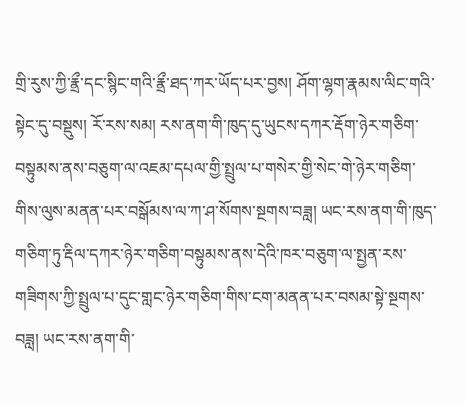གྲི་རུས་ཀྱི་རྣྲྀ་དང་སྙིང་གའི་རྣྲྀ་ཐད་ཀར་ཡོད་པར་བྱས། ཤོག་ལྷག་རྣམས་ལིང་གའི་སྟེང་དུ་བསྡུས། རོ་རས་སམ། རས་ནག་གི་ཁུད་དུ་ཡུངས་དཀར་རྡོག་ཉེར་གཅིག་བསྟུམས་ནས་བཅུག་ལ་འཇམ་དཔལ་གྱི་སྤྲུལ་པ་གསེར་གྱི་སེང་གེ་ཉེར་གཅིག་གིས་ལུས་མནན་པར་བསྒོམས་ལ་ཀ་ཤ་སོགས་སྔགས་བཟླ། ཡང་རས་ནག་གི་ཁུད་གཅིག་ཏུ་རྡིལ་དཀར་ཉེར་གཅིག་བསྟུམས་ནས་དེའི་ཁར་བཅུག་ལ་སྤྱན་རས་གཟིགས་ཀྱི་སྤྲུལ་པ་དུང་གླང་ཉེར་གཅིག་གིས་ངག་མནན་པར་བསམ་སྟེ་སྔགས་བཟླ། ཡང་རས་ནག་གི་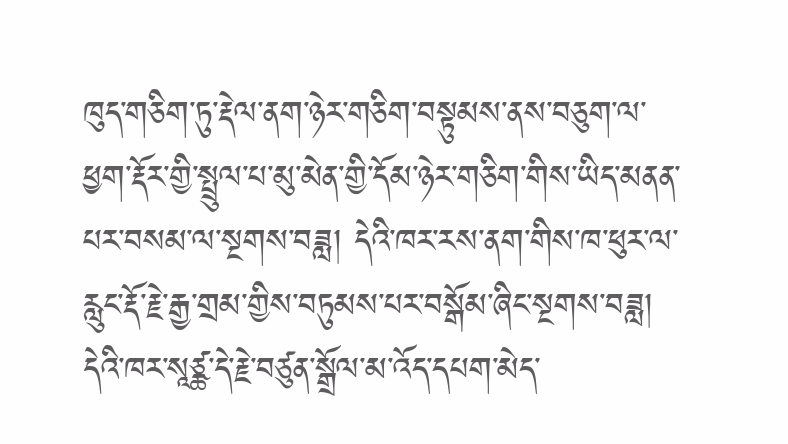ཁུད་གཅིག་ཏུ་རྡེལ་ནག་ཉེར་གཅིག་བསྟུམས་ནས་བཅུག་ལ་ཕྱག་རྡོར་གྱི་སྤྲུལ་པ་མུ་མེན་གྱི་དོམ་ཉེར་གཅིག་གིས་ཡིད་མནན་པར་བསམ་ལ་སྔགས་བཟླ། དེའི་ཁར་རས་ནག་གིས་ཁ་ཕུར་ལ་རླུང་རྡོ་རྗེ་རྒྱ་གྲམ་གྱིས་བཏུམས་པར་བསྒོམ་ཞིང་སྔགས་བཟླ། དེའི་ཁར་སཱཙྪ་དེ་རྗེ་བཙུན་སྒྲོལ་མ་འོད་དཔག་མེད་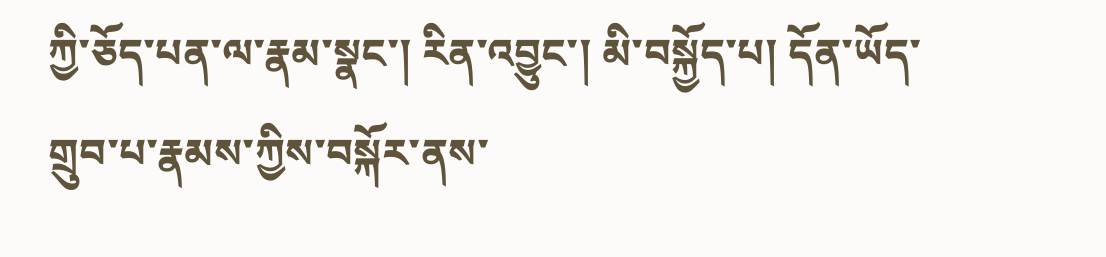ཀྱི་ཅོད་པན་ལ་རྣམ་སྣང་། རིན་འབྱུང་། མི་བསྐྱོད་པ། དོན་ཡོད་གྲུབ་པ་རྣམས་ཀྱིས་བསྐོར་ནས་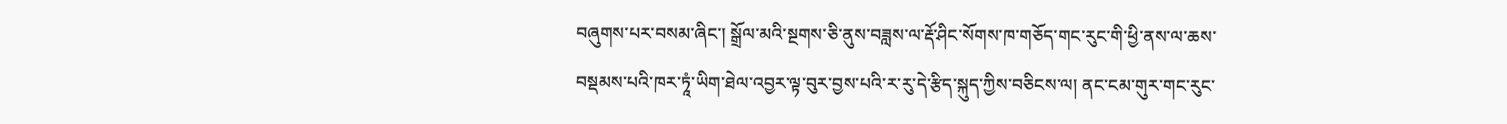བཞུགས་པར་བསམ་ཞིང་། སྒྲོལ་མའི་སྔགས་ཅི་ནུས་བཟླས་ལ་རྡོ་ཤིང་སོགས་ཁ་གཅོད་གང་རུང་གི་ཕྱི་ནས་ལ་ཆས་བསྡམས་པའི་ཁར་ཏཱཾ་ཡིག་ཐེལ་འབྱར་ལྟ་བུར་བྱས་པའི་ར་རུ་དེ་རྩིད་སྐུད་ཀྱིས་བཅིངས་ལ། ནང་ངམ་གུར་གང་རུང་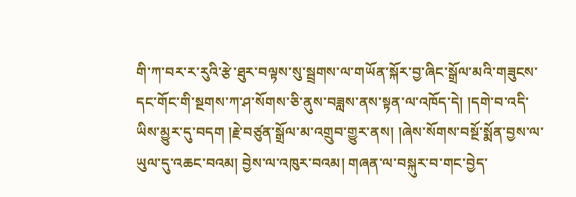གི་ཀ་བར་ར་རུའི་རྩེ་ཐུར་བལྟས་སུ་སྦྲགས་ལ་གཡོན་སྐོར་བྱ་ཞིང་སྒྲོལ་མའི་གཟུངས་དང་གོང་གི་སྔགས་ཀ་ཤ་སོགས་ཅི་ནུས་བཟླས་ནས་སྟན་ལ་འཁོད་དེ། །དགེ་བ་འདི་ཡིས་མྱུར་དུ་བདག །རྗེ་བཙུན་སྒྲོལ་མ་འགྲུབ་གྱུར་ནས། །ཞེས་སོགས་བསྔོ་སྨོན་བྱས་ལ་ཡུལ་དུ་འཆང་བའམ། བྱེས་ལ་འཁུར་བའམ། གཞན་ལ་བསྐུར་བ་གང་བྱེད་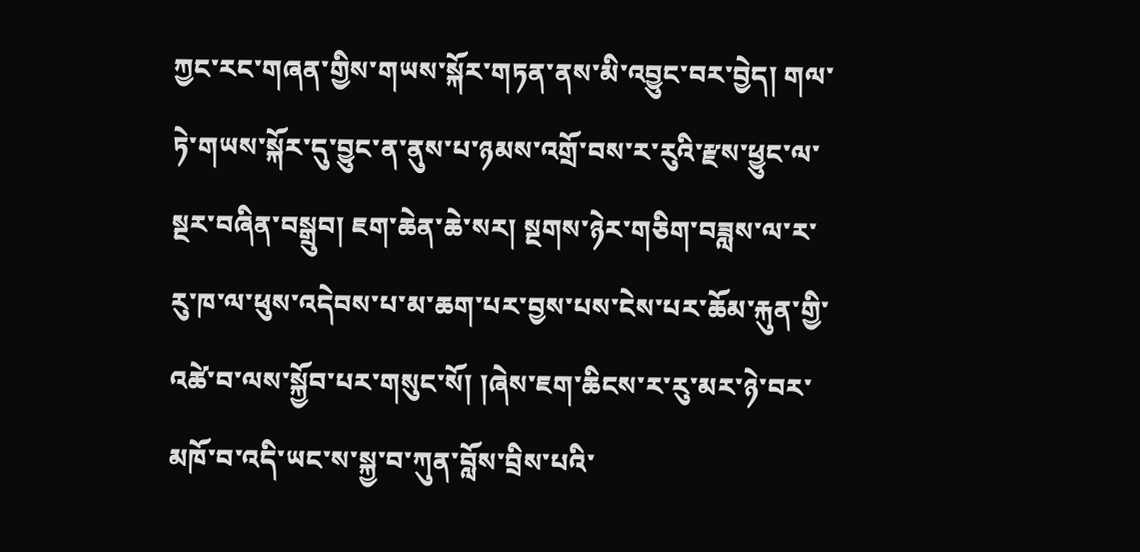ཀྱང་རང་གཞན་གྱིས་གཡས་སྐོར་གཏན་ནས་མི་འབྱུང་བར་བྱེད། གལ་ཏེ་གཡས་སྐོར་དུ་བྱུང་ན་ནུས་པ་ཉམས་འགྲོ་བས་ར་རུའི་རྫས་ཕྱུང་ལ་སྔར་བཞིན་བསྒྲུབ། ཇག་ཆེན་ཆེ་སར། སྔགས་ཉེར་གཅིག་བཟླས་ལ་ར་རུ་ཁ་ལ་ཕུས་འདེབས་པ་མ་ཆག་པར་བྱས་པས་ངེས་པར་ཆོམ་རྐུན་གྱི་འཚེ་བ་ལས་སྐྱོབ་པར་གསུང་སོ། །ཞེས་ཇག་ཆིངས་ར་རུ་མར་ཉེ་བར་མཁོ་བ་འདི་ཡང་ས་སྐྱ་བ་ཀུན་བློས་བྲིས་པའི་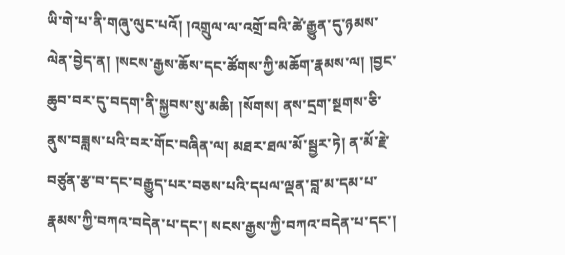ཡི་གེ་པ་ནི་གཞུ་ལུང་པའོ། །འགྲུལ་ལ་འགྲོ་བའི་ཚེ་རྒྱུན་དུ་ཉམས་ལེན་བྱེད་ན། །སངས་རྒྱས་ཆོས་དང་ཚོགས་ཀྱི་མཆོག་རྣམས་ལ། །བྱང་ཆུབ་བར་དུ་བདག་ནི་སྐྱབས་སུ་མཆི། །སོགས། ནས་དྲག་སྔགས་ཅི་ནུས་བཟླས་པའི་བར་གོང་བཞིན་ལ། མཐར་ཐལ་མོ་སྦྱར་ཏེ། ན་མོ་རྗེ་བཙུན་རྩ་བ་དང་བརྒྱུད་པར་བཅས་པའི་དཔལ་ལྡན་བླ་མ་དམ་པ་རྣམས་ཀྱི་བཀའ་བདེན་པ་དང་། སངས་རྒྱས་ཀྱི་བཀའ་བདེན་པ་དང་།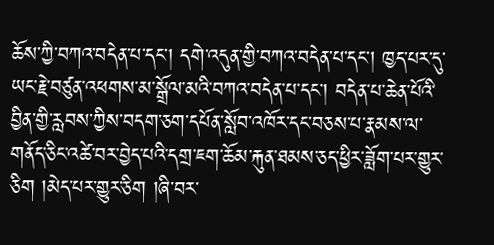ཆོས་ཀྱི་བཀའ་བདེན་པ་དང་། དགེ་འདུན་གྱི་བཀའ་བདེན་པ་དང་། ཁྱད་པར་དུ་ཡང་རྗེ་བཙུན་འཕགས་མ་སྒྲོལ་མའི་བཀའ་བདེན་པ་དང་། བདེན་པ་ཆེན་པོའི་བྱིན་གྱི་རླབས་ཀྱིས་བདག་ཅག་དཔོན་སློབ་འཁོར་དང་བཅས་པ་རྣམས་ལ་གནོད་ཅིང་འཚེ་བར་བྱེད་པའི་དགྲ་ཇག་ཆོམ་རྐུན་ཐམས་ཅད་ཕྱིར་ཟློག་པར་གྱུར་ཅིག །མེད་པར་གྱུར་ཅིག །ཞི་བར་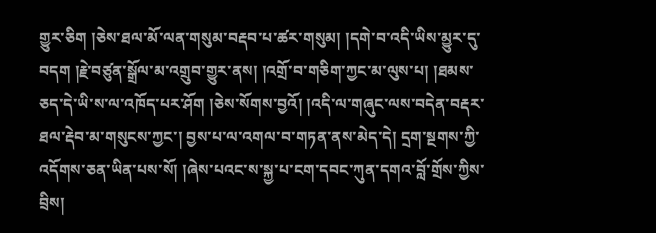གྱུར་ཅིག །ཅེས་ཐལ་མོ་ལན་གསུམ་བརྡབ་པ་ཚར་གསུམ། །དགེ་བ་འདི་ཡིས་མྱུར་དུ་བདག །རྗེ་བཙུན་སྒྲོལ་མ་འགྲུབ་གྱུར་ནས། །འགྲོ་བ་གཅིག་ཀྱང་མ་ལུས་པ། །ཐམས་ཅད་དེ་ཡི་ས་ལ་འཁོད་པར་ཤོག །ཅེས་སོགས་བྱའོ། །འདི་ལ་གཞུང་ལས་བདེན་བརྡར་ཐལ་རྡེབ་མ་གསུངས་ཀྱང་། བྱས་པ་ལ་འགལ་བ་གཏན་ནས་མེད་དེ། དྲག་སྔགས་ཀྱི་འདོགས་ཅན་ཡིན་པས་སོ། །ཞེས་པའང་ས་སྐྱ་པ་ངག་དབང་ཀུན་དགའ་བློ་གྲོས་ཀྱིས་བྲིས།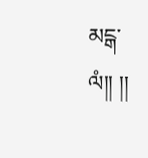མངྒ་ལཾ།། །།